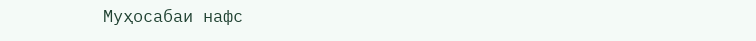Муҳосабаи нафс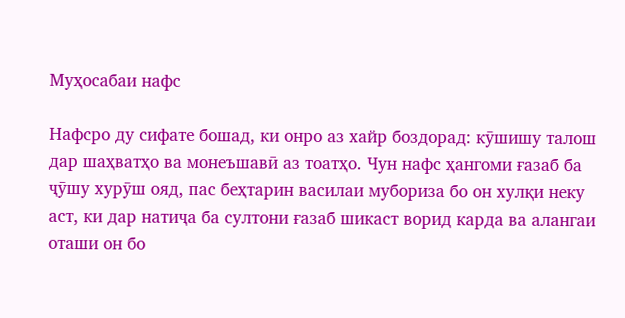Муҳосабаи нафс

Нафсро ду сифате бошад, ки онро аз хайр боздорад: кӯшишу талош дар шаҳватҳо ва монеъшавӣ аз тоатҳо. Чун нафс ҳангоми ғазаб ба ҷӯшу хурӯш ояд, пас беҳтарин василаи мубориза бо он хулқи неку аст, ки дар натиҷа ба султони ғазаб шикаст ворид карда ва алангаи оташи он бо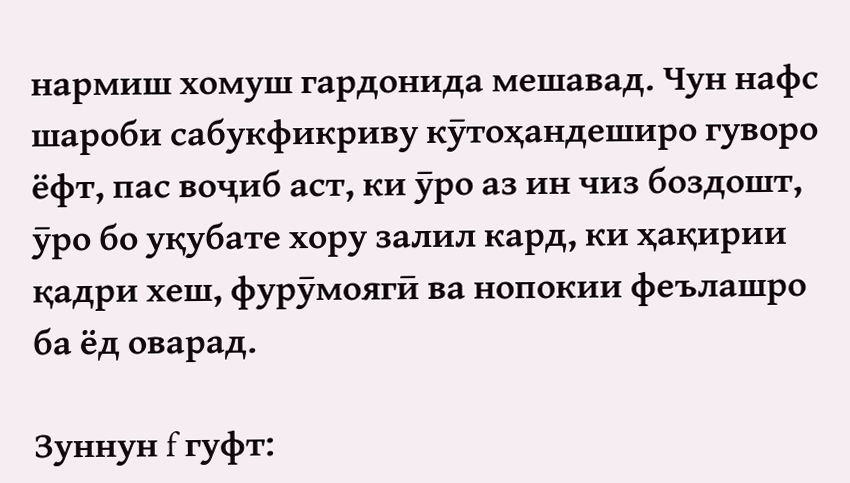нармиш хомуш гардонида мешавад. Чун нафс шароби сабукфикриву кӯтоҳандеширо гуворо ёфт, пас воҷиб аст, ки ӯро аз ин чиз боздошт, ӯро бо уқубате хору залил кард, ки ҳақирии қадри хеш, фурӯмоягӣ ва нопокии феълашро ба ёд оварад.

Зуннун f гуфт: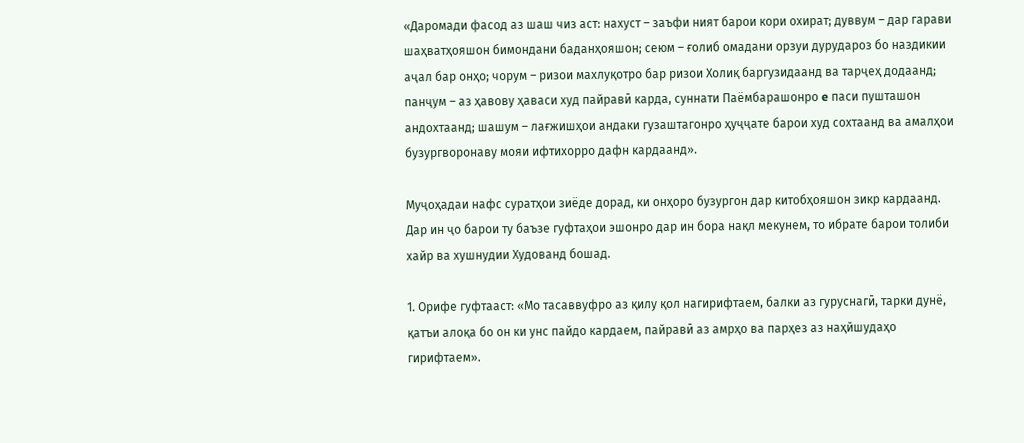«Даромади фасод аз шаш чиз аст: нахуст – заъфи ният барои кори охират; дуввум – дар гарави шаҳватҳояшон бимондани баданҳояшон; сеюм – ғолиб омадани орзуи дурудароз бо наздикии аҷал бар онҳо; чорум – ризои махлуқотро бар ризои Холиқ баргузидаанд ва тарҷеҳ додаанд; панҷум – аз ҳавову ҳаваси худ пайравӣ карда, суннати Паёмбарашонро e паси пушташон андохтаанд; шашум – лағжишҳои андаки гузаштагонро ҳуҷҷате барои худ сохтаанд ва амалҳои бузургворонаву мояи ифтихорро дафн кардаанд».

Муҷоҳадаи нафс суратҳои зиёде дорад, ки онҳоро бузургон дар китобҳояшон зикр кардаанд. Дар ин ҷо барои ту баъзе гуфтаҳои эшонро дар ин бора нақл мекунем, то ибрате барои толиби хайр ва хушнудии Худованд бошад.

1. Орифе гуфтааст: «Мо тасаввуфро аз қилу қол нагирифтаем, балки аз гуруснагӣ, тарки дунё, қатъи алоқа бо он ки унс пайдо кардаем, пайравӣ аз амрҳо ва парҳез аз наҳйшудаҳо гирифтаем».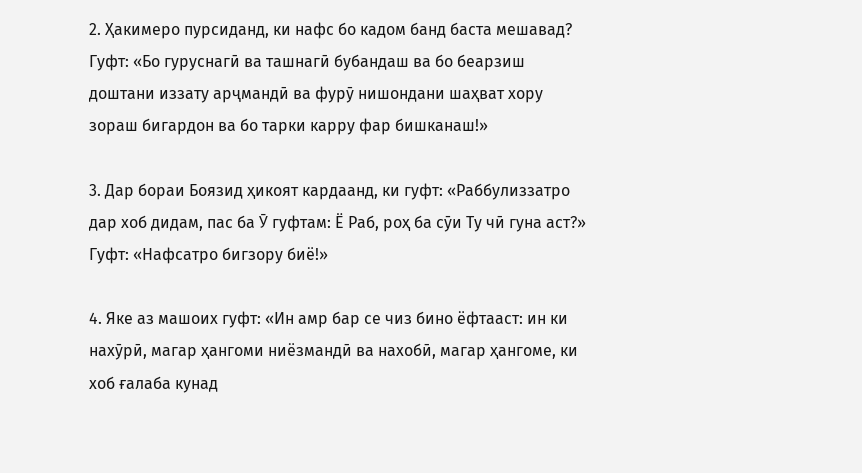2. Ҳакимеро пурсиданд, ки нафс бо кадом банд баста мешавад? Гуфт: «Бо гуруснагӣ ва ташнагӣ бубандаш ва бо беарзиш доштани иззату арҷмандӣ ва фурӯ нишондани шаҳват хору зораш бигардон ва бо тарки карру фар бишканаш!»

3. Дар бораи Боязид ҳикоят кардаанд, ки гуфт: «Раббулиззатро дар хоб дидам, пас ба Ӯ гуфтам: Ё Раб, роҳ ба сӯи Ту чӣ гуна аст?» Гуфт: «Нафсатро бигзору биё!»

4. Яке аз машоих гуфт: «Ин амр бар се чиз бино ёфтааст: ин ки нахӯрӣ, магар ҳангоми ниёзмандӣ ва нахобӣ, магар ҳангоме, ки хоб ғалаба кунад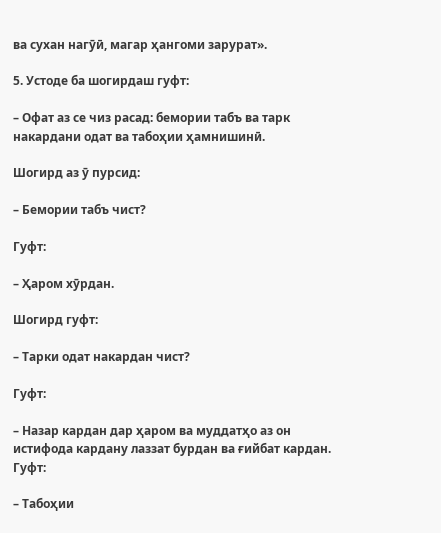ва сухан нагӯӣ, магар ҳангоми зарурат».

5. Устоде ба шогирдаш гуфт:

– Офат аз се чиз расад: бемории табъ ва тарк накардани одат ва табоҳии ҳамнишинӣ.

Шогирд аз ӯ пурсид:

– Бемории табъ чист?

Гуфт:

– Ҳаром хӯрдан.

Шогирд гуфт:

– Тарки одат накардан чист?

Гуфт:

– Назар кардан дар ҳаром ва муддатҳо аз он истифода кардану лаззат бурдан ва ғийбат кардан. Гуфт:

– Табоҳии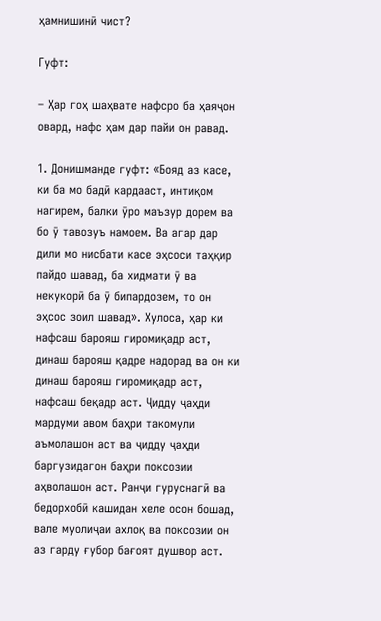ҳамнишинӣ чист?

Гуфт:

– Ҳар гоҳ шаҳвате нафсро ба ҳаяҷон овард, нафс ҳам дар пайи он равад.

1. Донишманде гуфт: «Бояд аз касе, ки ба мо бадӣ кардааст, интиқом нагирем, балки ӯро маъзур дорем ва бо ӯ тавозуъ намоем. Ва агар дар дили мо нисбати касе эҳсоси таҳқир пайдо шавад, ба хидмати ӯ ва некукорӣ ба ӯ бипардозем, то он эҳсос зоил шавад». Хулоса, ҳар ки нафсаш барояш гиромиқадр аст, динаш барояш қадре надорад ва он ки динаш барояш гиромиқадр аст, нафсаш беқадр аст. Ҷидду ҷаҳди мардуми авом баҳри такомули аъмолашон аст ва ҷидду ҷаҳди баргузидагон баҳри поксозии аҳволашон аст. Ранҷи гуруснагӣ ва бедорхобӣ кашидан хеле осон бошад, вале муолиҷаи ахлоқ ва поксозии он аз гарду ғубор бағоят душвор аст.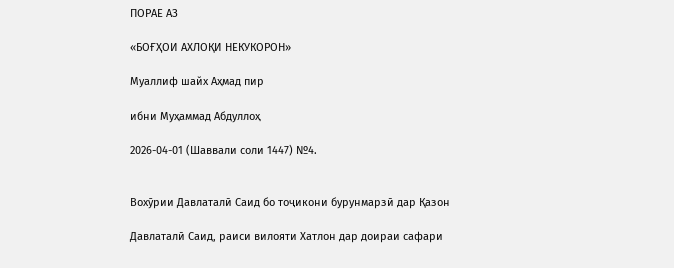ПОРАЕ АЗ

«БОҒҲОИ АХЛОҚИ НЕКУКОРОН»

Муаллиф шайх Аҳмад пир

ибни Муҳаммад Абдуллоҳ

2026-04-01 (Шаввали соли 1447) №4.


Вохӯрии Давлаталӣ Саид бо тоҷикони бурунмарзӣ дар Қазон

Давлаталӣ Саид, раиси вилояти Хатлон дар доираи сафари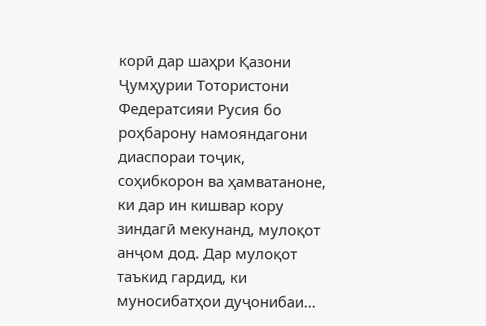корӣ дар шаҳри Қазони Ҷумҳурии Тотористони Федератсияи Русия бо роҳбарону намояндагони диаспораи тоҷик, соҳибкорон ва ҳамватаноне, ки дар ин кишвар кору зиндагӣ мекунанд, мулоқот анҷом дод. Дар мулоқот таъкид гардид, ки муносибатҳои дуҷонибаи...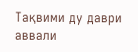Тақвими ду даври аввали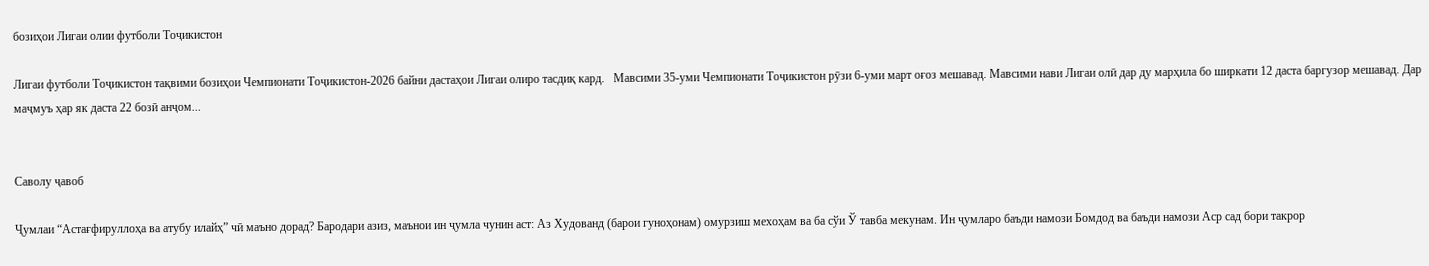бозиҳои Лигаи олии футболи Тоҷикистон

Лигаи футболи Тоҷикистон тақвими бозиҳои Чемпионати Тоҷикистон-2026 байни дастаҳои Лигаи олиро тасдиқ кард.   Мавсими 35-уми Чемпионати Тоҷикистон рӯзи 6-уми март оғоз мешавад. Мавсими нави Лигаи олӣ дар ду марҳила бо ширкати 12 даста баргузор мешавад. Дар маҷмуъ ҳар як даста 22 бозӣ анҷом...


Саволу ҷавоб

Ҷумлаи “Астағфируллоҳа ва атубу илайҳ” чӣ маъно дорад? Бародари азиз, маънои ин ҷумла чунин аст: Аз Худованд (барои гуноҳонам) омурзиш мехоҳам ва ба сўи Ў тавба мекунам. Ин ҷумларо баъди намози Бомдод ва баъди намози Аср сад бори такрор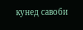кунед савоби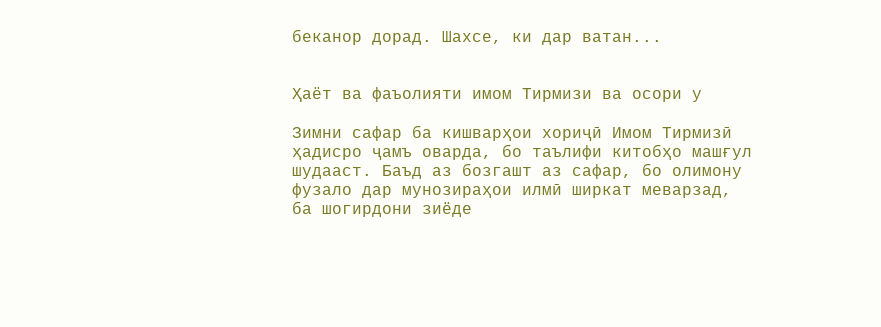беканор дорад. Шахсе, ки дар ватан...


Ҳаёт ва фаъолияти имом Тирмизи ва осори у

Зимни сафар ба кишварҳои хориҷӣ Имом Тирмизӣ ҳадисро ҷамъ оварда, бо таълифи китобҳо машғул шудааст. Баъд аз бозгашт аз сафар, бо олимону фузало дар мунозираҳои илмӣ ширкат меварзад, ба шогирдони зиёде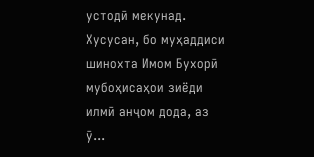устодӣ мекунад. Хусусан, бо муҳаддиси шинохта Имом Бухорӣ мубоҳисаҳои зиёди илмӣ анҷом дода, аз ӯ...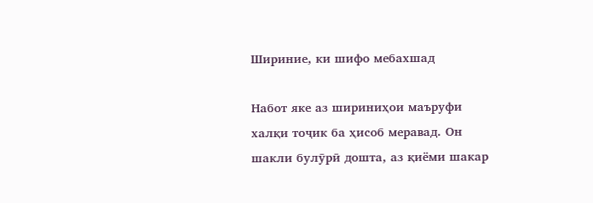Шириние, ки шифо мебахшад

Набот яке аз шириниҳои маъруфи халқи тоҷик ба ҳисоб меравад. Он шакли булӯрӣ дошта, аз қиёми шакар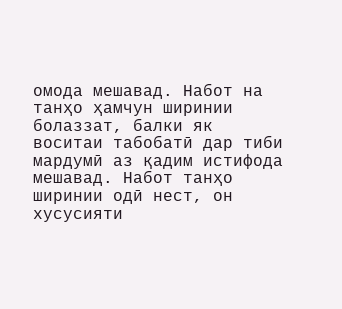омода мешавад. Набот на танҳо ҳамчун ширинии болаззат, балки як воситаи табобатӣ дар тиби мардумӣ аз қадим истифода мешавад. Набот танҳо ширинии одӣ нест, он хусусияти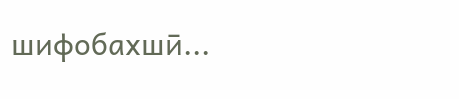шифобахшӣ...